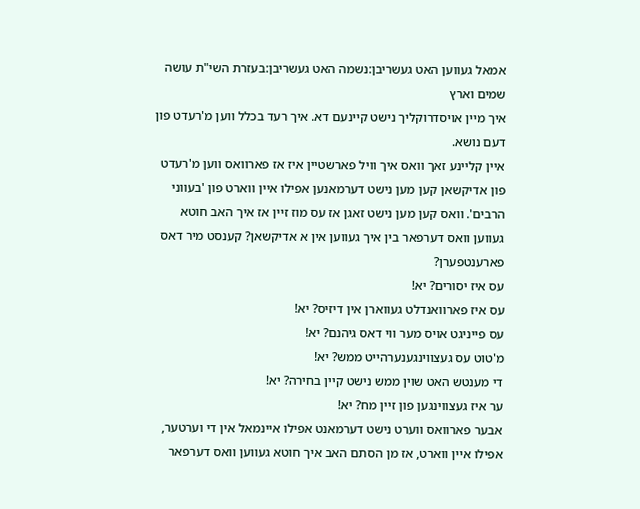אמאל געווען האט געשריבן:נשמה האט געשריבן:בעזרת השי"ת עושה שמים וארץ
איך מיין אויסדרוקליך נישט קיינעם דא. איך רעד בכלל ווען מ'רעדט פון דעם נושא.
איין קליינע זאך וואס איך וויל פארשטיין איז אז פארוואס ווען מ'רעדט פון אדיקשאן קען מען נישט דערמאנען אפילו איין ווארט פון 'בעווני הרבים'. וואס קען מען נישט זאגן אז עס מוז זיין אז איך האב חוטא געווען וואס דערפאר בין איך געווען אין א אדיקשאן? קענסט מיר דאס פארענטפערן?
עס איז יסורים? יא!
עס איז פארוואנדלט געווארן אין דיזיס? יא!
עס פייניגט אויס מער ווי דאס גיהנם? יא!
מ'טוט עס געצווינגענערהייט ממש? יא!
די מענטש האט שוין ממש נישט קיין בחירה? יא!
ער איז געצווינגען פון זיין מח? יא!
אבער פארוואס ווערט נישט דערמאנט אפילו איינמאל אין די וערטער, אפילו איין ווארט, אז מן הסתם האב איך חוטא געווען וואס דערפאר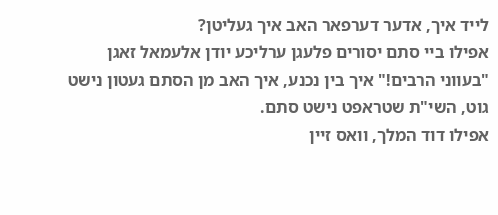לייד איך, אדער דערפאר האב איך געליטן?
אפילו ביי סתם יסורים פלעגן ערליכע יודן אלעמאל זאגן "בעווני הרבים!" איך בין נכנע, איך האב מן הסתם געטון נישט גוט, השי"ת שטראפט נישט סתם.
אפילו דוד המלך, וואס זיין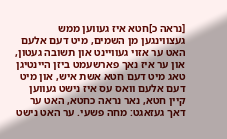[נראה כ]חטא איז געווען ממש געצווינגען מן השמים, מיט דעם אלעם האט ער אזוי געוויינט און תשובה געטון, און ער איז נאך פארשעמט ביזן היינטיגן טאג מיט דעם חטא אשת איש, און מיט דעם אלעם וואס עס איז נישט געווען קיין חטא, נאר נראה כחטא, האט ער דאך געזאגט: מחה פשעי. ער האט נישט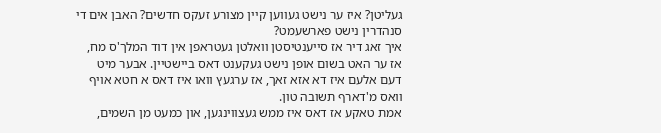געליטן? איז ער נישט געווען קיין מצורע זעקס חדשים? האבן אים די סנהדרין נישט פארשעמט?
איך זאג דיר אז סייענטיסטן וואלטן געטראפן אין דוד המלך'ס מח, אז ער האט בשום אופן נישט געקענט דאס ביישטיין. אבער מיט דעם אלעם איז דא אזא זאך, אז ערגעץ וואו איז דאס א חטא אויף וואס מ'דארף תשובה טון.
אמת טאקע אז דאס איז ממש געצווינגען, און כמעט מן השמים,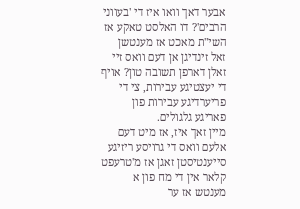אבער דאך וואו איז די 'בעווני הרבים'? דו האלסט טאקע אז השי"ת מאכט אז מענטשן זאל זינדיגן אן דעם וואס זיי זאלן דארפן תשובה טון? אויף די יעצטיגע עבירות, צי די פריערדיגע עבירות פון פאריגע גלגולים.
מיין זאך איז, אז מיט דעם אלעם וואס די גרויסע ריזיגע סייענטיסטן זאגן אז מ'טרעפט קלאר אין די מח פון א מענטש אז ער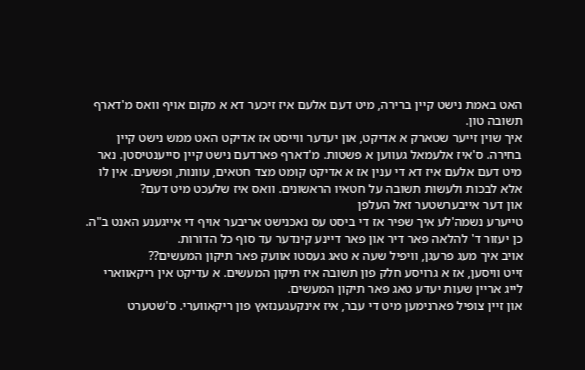האט באמת נישט קיין ברירה, מיט דעם אלעם איז זיכער דא א מקום אויף וואס מ'דארף תשובה טון.
איך שוין זייער שטארק א אדיקט, און יעדער ווייסט אז אדיקט האט ממש נישט קיין בחירה. ס'איז אלעמאל געווען א פשטות. מ'דארף פארדעם נישט קיין סייענטיסטן. נאר מיט דעם אלעם איז דא די ענין אז א אדיקט קומט מצד חטאים, עוונות, ופשעים. אין לו אלא לבכות ולעשות תשובה על חטאיו הראשונים. וואס איז שלעכט מיט דעם?
און דער אייבערשטער זאל העלפן
טייערע נשמה'לע איך שפיר אז די ביסט עס נאכנישט אריבער אויף די אייגענע האנט ב"ה. כן יעזור ד' להלאה פאר דיר און פאר דיינע קינדער עד סוף כל הדורות.
אויב איך מעג פרעגן, וויפיל שעה א טאג געסטו אוועק פאר תיקון המעשים??
זייט וויסען, אז א גרויסע חלק פון תשובה איז תיקון המעשים. א עדיקט אין ריקאווארי לייג אריין שעות יעדע טאג פאר תיקון המעשים.
און זיין צופיל פארנימען מיט די עבר, איז אינקעגענזאץ פון ריקאווערי. ס'שטערט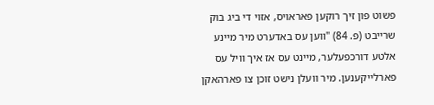פשוט פון זיך רוקען פאראויס, אזוי די ביג בוק שרייבט (פ. 84) "ווען עס באדערט מיר מיינע אלטע דורכפעלער, מיינט עס אז איך וויל עס פארלייקענען. מיר וועלן נישט זוכן צו פארהאקן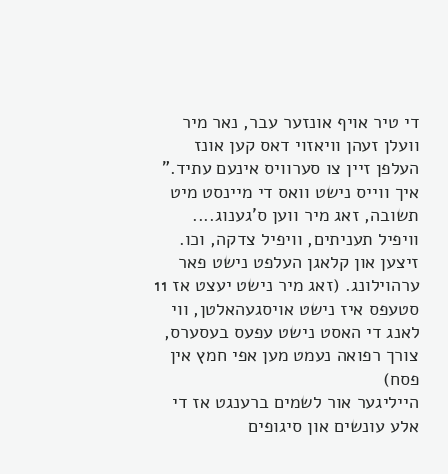די טיר אויף אונזער עבר, נאר מיר וועלן זעהן וויאזוי דאס קען אונז העלפן זיין צו סערוויס אינעם עתיד."
איך ווייס נישט וואס די מיינסט מיט תשובה, זאג מיר ווען ס'גענוג.... וויפיל תעניתים, וויפיל צדקה, וכו. זיצען און קלאגן העלפט נישט פאר ערהוילונג. (זאג מיר נישט יעצט אז 11 סטעפס איז נישט אויסגעהאלטן, ווי לאנג די האסט נישט עפעס בעסערס, צורך רפואה נעמט מען אפי חמץ אין פסח)
הייליגער אור לשמים ברענגט אז די אלע עונשים און סיגופים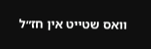וואס שטייט אין חז״ל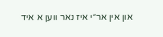און אין אר״י איז נאר ווען א איד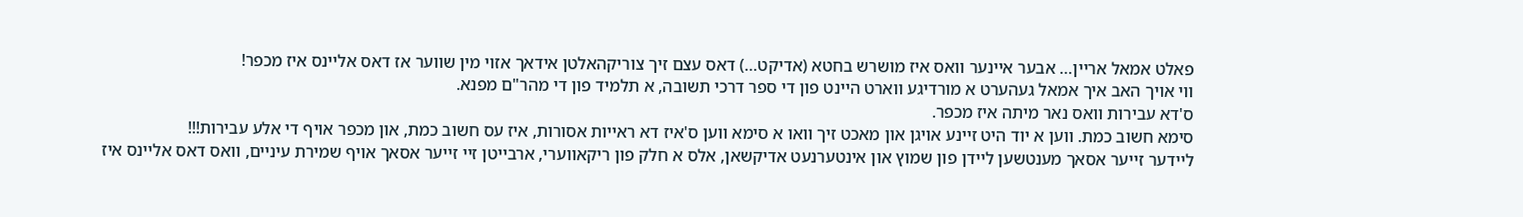פאלט אמאל אריין… אבער איינער וואס איז מושרש בחטא (אדיקט…) דאס עצם זיך צוריקהאלטן אידאך אזוי מין שווער אז דאס אליינס איז מכפר!
ווי אויך האב איך אמאל געהערט א מורדיגע ווארט היינט פון די ספר דרכי תשובה, א תלמיד פון די מהר"ם מפנא.
ס'דא עבירות וואס נאר מיתה איז מכפר.
סימא חשוב כמת. ווען א יוד היט זיינע אויגן און מאכט זיך וואו א סימא ווען ס'איז דא ראייות אסורות, איז עס חשוב כמת, און מכפר אויף די אלע עבירות!!!
ליידער זייער אסאך מענטשען ליידן פון שמוץ און אינטערנעט אדיקשאן, אלס א חלק פון ריקאווערי, ארבייטן זיי זייער אסאך אויף שמירת עיניים, וואס דאס אליינס איז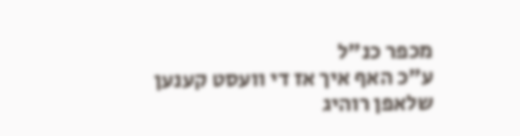מכפר כנ"ל
ע"כ האף איך אז די וועסט קענען שלאפן רוהיג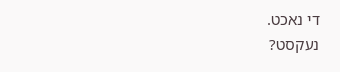די נאכט.
נעקסט?